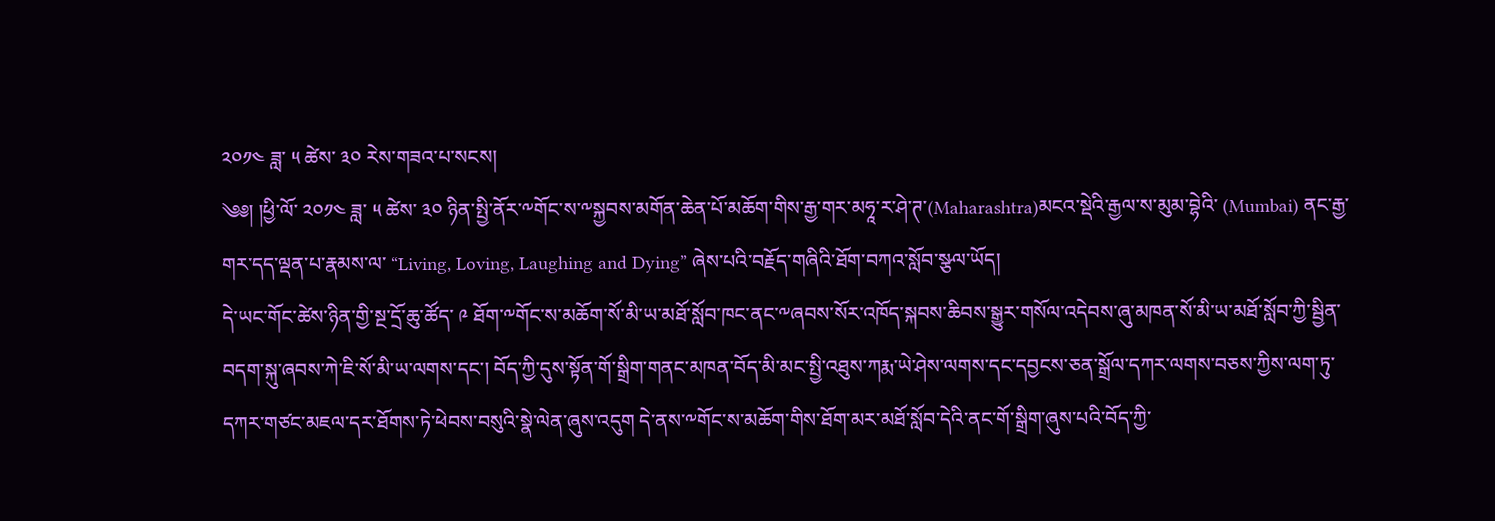༢༠༡༤ ཟླ་ ༥ ཚེས་ ༣༠ རེས་གཟའ་པ་སངས།
༄༅། །ཕྱི་ལོ་ ༢༠༡༤ ཟླ་ ༥ ཚེས་ ༣༠ ཉིན་སྤྱི་ནོར་༸གོང་ས་༸སྐྱབས་མགོན་ཆེན་པོ་མཆོག་གིས་རྒྱ་གར་མཧཱ་ར་ཤེ་ཊ་(Maharashtra)མངའ་སྡེའི་རྒྱལ་ས་མུམ་བྷེའི་ (Mumbai) ནང་རྒྱ་གར་དད་ལྡན་པ་རྣམས་ལ་ “Living, Loving, Laughing and Dying” ཞེས་པའི་བརྗོད་གཞིའི་ཐོག་བཀའ་སློབ་སྩལ་ཡོད།
དེ་ཡང་གོང་ཚེས་ཉིན་གྱི་སྔ་དྲོ་ཆུ་ཚོད་ ༩ ཐོག་༸གོང་ས་མཆོག་སོ་མི་ཡ་མཐོ་སློབ་ཁང་ནང་༸ཞབས་སོར་འཁོད་སྐབས་ཆིབས་སྒྱུར་གསོལ་འདེབས་ཞུ་མཁན་སོ་མི་ཡ་མཐོ་སློབ་ཀྱི་སྦྱིན་བདག་སྐུ་ཞབས་ཀེ་ཇི་སོ་མི་ཡ་ལགས་དང་། བོད་ཀྱི་དུས་སྟོན་གོ་སྒྲིག་གནང་མཁན་བོད་མི་མང་སྤྱི་འཐུས་ཀརྨ་ཡེ་ཤེས་ལགས་དང་དབྱངས་ཅན་སྒྲོལ་དཀར་ལགས་བཅས་ཀྱིས་ལག་ཏུ་དཀར་གཙང་མཇལ་དར་ཐོགས་ཏེ་ཕེབས་བསུའི་སྣེ་ལེན་ཞུས་འདུག དེ་ནས་༸གོང་ས་མཆོག་གིས་ཐོག་མར་མཐོ་སློབ་དེའི་ནང་གོ་སྒྲིག་ཞུས་པའི་བོད་ཀྱི་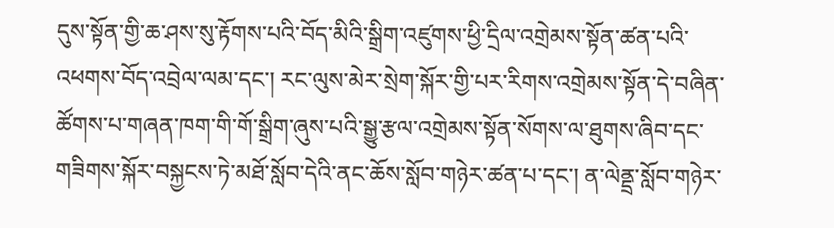དུས་སྟོན་གྱི་ཆ་ཤས་སུ་རྟོགས་པའི་བོད་མིའི་སྒྲིག་འཛུགས་ཕྱི་དྲིལ་འགྲེམས་སྟོན་ཚན་པའི་འཕགས་བོད་འབྲེལ་ལམ་དང་། རང་ལུས་མེར་སྲེག་སྐོར་གྱི་པར་རིགས་འགྲེམས་སྟོན་དེ་བཞིན་ཚོགས་པ་གཞན་ཁག་གི་གོ་སྒྲིག་ཞུས་པའི་སྒྱུ་རྩལ་འགྲེམས་སྟོན་སོགས་ལ་ཐུགས་ཞིབ་དང་གཟིགས་སྐོར་བསྐྱངས་ཏེ་མཐོ་སློབ་དེའི་ནང་ཆོས་སློབ་གཉེར་ཚན་པ་དང་། ན་ལེནྡྲ་སློབ་གཉེར་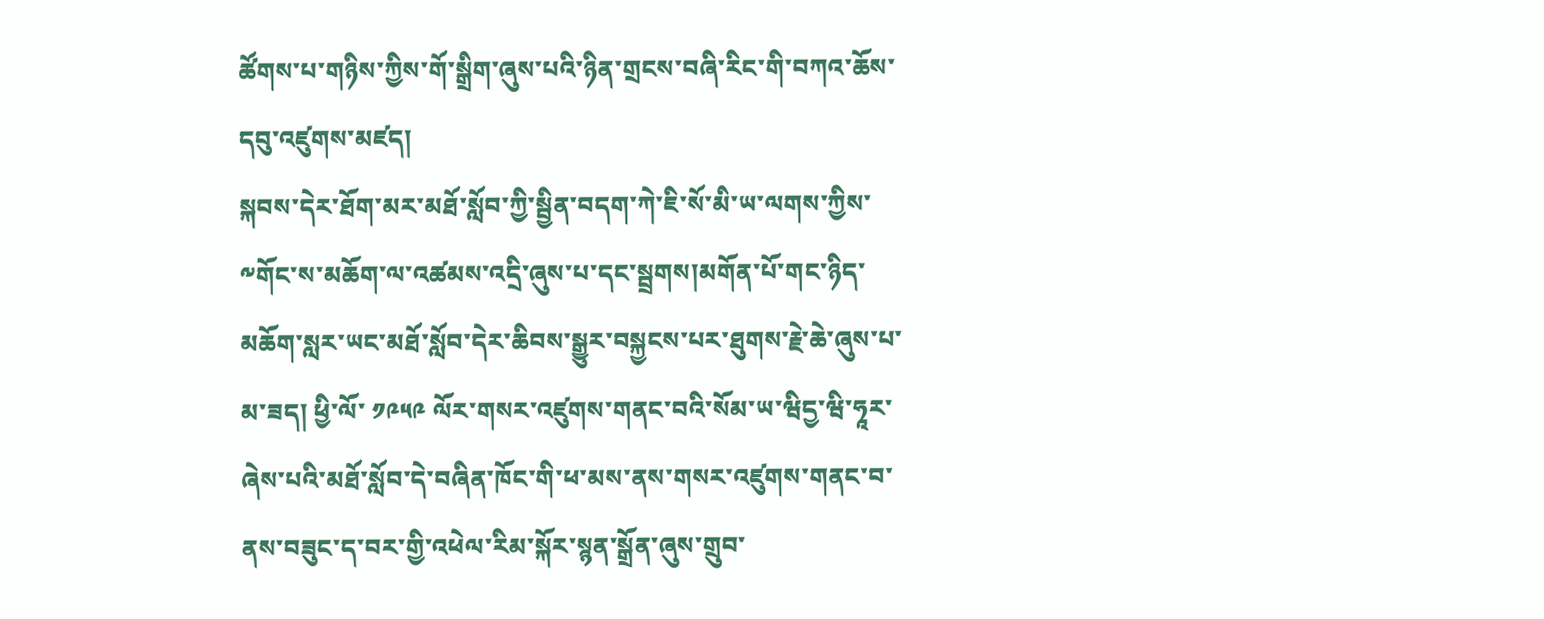ཚོགས་པ་གཉིས་ཀྱིས་གོ་སྒྲིག་ཞུས་པའི་ཉིན་གྲངས་བཞི་རིང་གི་བཀའ་ཆོས་དབུ་འཛུགས་མཛད།
སྐབས་དེར་ཐོག་མར་མཐོ་སློབ་ཀྱི་སྦྱིན་བདག་ཀེ་ཇི་སོ་མི་ཡ་ལགས་ཀྱིས་༸གོང་ས་མཆོག་ལ་འཚམས་འདྲི་ཞུས་པ་དང་སྦྲགས།མགོན་པོ་གང་ཉིད་མཆོག་སླར་ཡང་མཐོ་སློབ་དེར་ཆིབས་སྒྱུར་བསྐྱངས་པར་ཐུགས་རྗེ་ཆེ་ཞུས་པ་མ་ཟད། ཕྱི་ལོ་ ༡༩༥༩ ལོར་གསར་འཛུགས་གནང་བའི་སོམ་ཡ་ཝིདྱ་ཝི་ཧཱར་ཞེས་པའི་མཐོ་སློབ་དེ་བཞིན་ཁོང་གི་ཕ་མས་ནས་གསར་འཛུགས་གནང་བ་ནས་བཟུང་ད་བར་གྱི་འཕེལ་རིམ་སྐོར་སྙན་སྒྲོན་ཞུས་གྲུབ་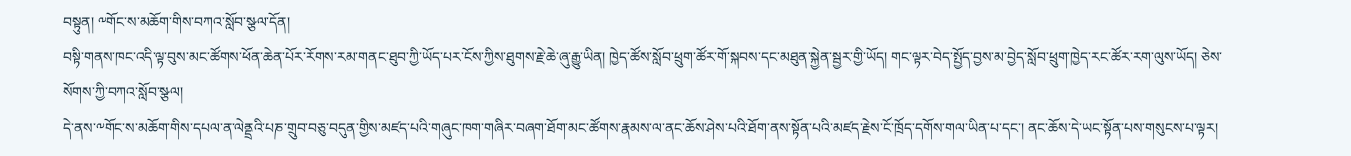བསྟུན། ༸གོང་ས་མཆོག་གིས་བཀའ་སློབ་སྩལ་དོན།
བསྟི་གནས་ཁང་འདི་ལྟ་བུས་མང་ཚོགས་ཕོན་ཆེན་པོར་རོགས་རམ་གནང་ཐུབ་ཀྱི་ཡོད་པར་ངོས་ཀྱིས་ཐུགས་རྗེ་ཆེ་ཞུ་རྒྱུ་ཡིན། ཁྱེད་ཚོས་སློབ་ཕྲུག་ཚོར་གོ་སྐབས་དང་མཐུན་སྐྱེན་སྦྱར་གྱི་ཡོད། གང་ལྟར་བེད་སྤྱོད་བྱས་མ་བྱེད་སློབ་ཕྲུག་ཁྱེད་རང་ཚོར་རག་ལུས་ཡོད། ཅེས་སོགས་ཀྱི་བཀའ་སློབ་སྩལ།
དེ་ནས་༸གོང་ས་མཆོག་གིས་དཔལ་ན་ལེནྡྲའི་པཎ་གྲུབ་བཅུ་བདུན་གྱིས་མཛད་པའི་གཞུང་ཁག་གཞིར་བཞག་ཐོག་མང་ཚོགས་རྣམས་ལ་ནང་ཆོས་ཤེས་པའི་ཐོག་ནས་སྟོན་པའི་མཛད་རྗེས་ངོ་ཁྲོད་དགོས་གལ་ཡིན་པ་དང་། ནང་ཆོས་དེ་ཡང་སྟོན་པས་གསུངས་པ་ལྟར།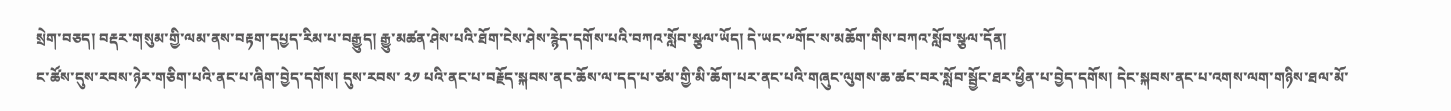སྲེག་བཅད། བརྡར་གསུམ་གྱི་ལམ་ནས་བརྟག་དཔྱད་རིམ་པ་བརྒྱུད། རྒྱུ་མཚན་ཤེས་པའི་ཐོག་ངེས་ཤེས་རྙེད་དགོས་པའི་བཀའ་སློབ་སྩལ་ཡོད། དེ་ཡང་༸གོང་ས་མཆོག་གིས་བཀའ་སློབ་སྩལ་དོན།
ང་ཚོས་དུས་རབས་ཉེར་གཅིག་པའི་ནང་པ་ཞིག་བྱེད་དགོས། དུས་རབས་ ༢༡ པའི་ནང་པ་བརྗོད་སྐབས་ནང་ཆོས་ལ་དད་པ་ཙམ་གྱི་མི་ཆོག་པར་ནང་པའི་གཞུང་ལུགས་ཆ་ཚང་བར་སློབ་སྦྱོང་ཐར་ཕྱིན་པ་བྱེད་དགོས། དེང་སྐབས་ནང་པ་འགས་ལག་གཉིས་ཐལ་མོ་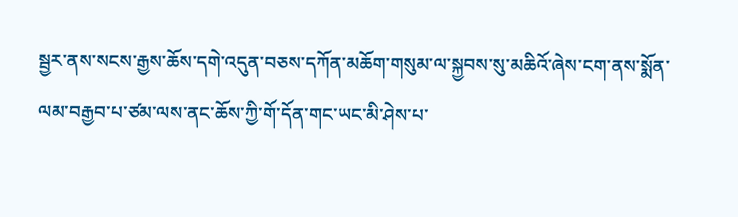སྦྱར་ནས་སངས་རྒྱས་ཆོས་དགེ་འདུན་བཅས་དཀོན་མཆོག་གསུམ་ལ་སྐྱབས་སུ་མཆིའོ་ཞེས་ངག་ནས་སྨོན་ལམ་བརྒྱབ་པ་ཙམ་ལས་ནང་ཆོས་ཀྱི་གོ་དོན་གང་ཡང་མི་ཤེས་པ་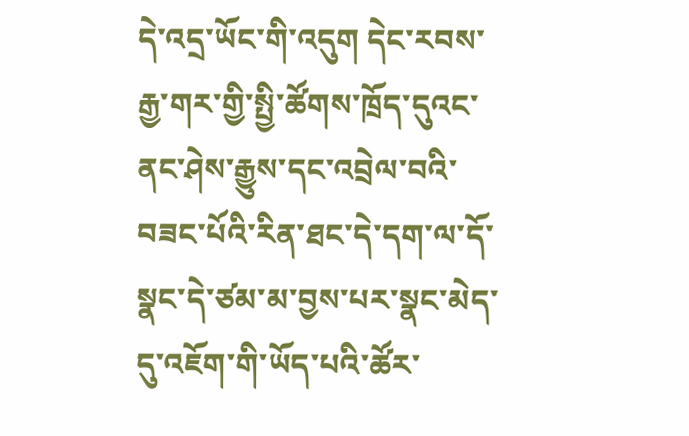དེ་འདྲ་ཡོང་གི་འདུག དེང་རབས་རྒྱ་གར་གྱི་སྤྱི་ཚོགས་ཁྲོད་དུའང་ནང་ཤེས་རྒྱུས་དང་འབྲེལ་བའི་བཟང་པོའི་རིན་ཐང་དེ་དག་ལ་དོ་སྣང་དེ་ཙམ་མ་བྱས་པར་སྣང་མེད་དུ་འཇོག་གི་ཡོད་པའི་ཚོར་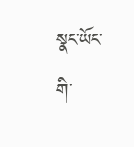སྣང་ཡོང་གི་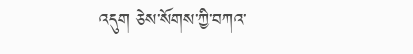འདུག ཅེས་སོགས་ཀྱི་བཀའ་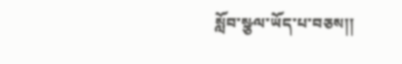སློབ་སྩལ་ཡོད་པ་བཅས།།